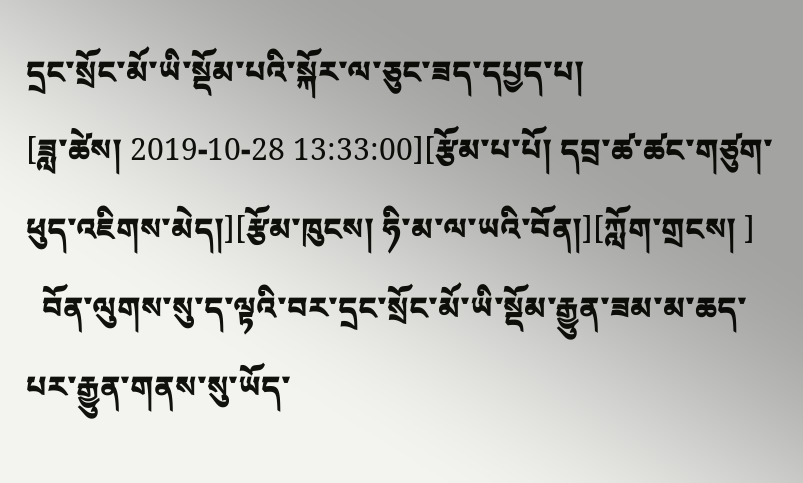དྲང་སྲོང་མོ་ཡི་སྡོམ་པའི་སྐོར་ལ་ཅུང་ཟད་དཔྱད་པ།
[ཟླ་ཚེས། 2019-10-28 13:33:00][རྩོམ་པ་པོ། དབྲ་ཚ་ཚང་གཙུག་ཕུད་འཇིགས་མེད།][རྩོམ་ཁུངས། ཧི་མ་ལ་ཡའི་བོན།][ཀློག་གྲངས། ]
  བོན་ལུགས་སུ་ད་ལྟའི་བར་དྲང་སྲོང་མོ་ཡི་སྡོམ་རྒྱུན་ཟམ་མ་ཆད་པར་རྒྱུན་གནས་སུ་ཡོད་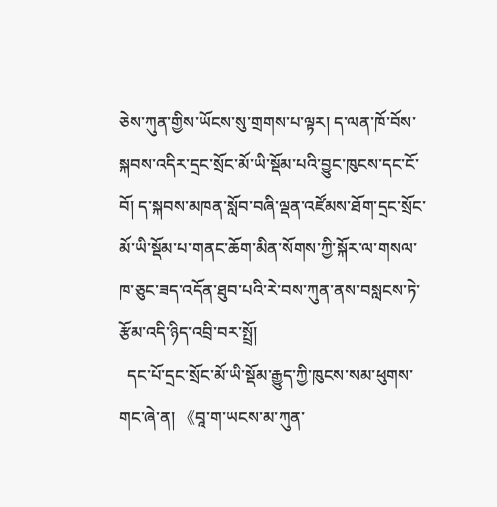ཅེས་ཀུན་གྱིས་ཡོངས་སུ་གྲགས་པ་ལྟར། ད་ལན་ཁོ་བོས་སྐབས་འདིར་དྲང་སྲོང་མོ་ཡི་སྡོམ་པའི་བྱུང་ཁུངས་དང་ངོ་བོ། ད་སྐབས་མཁན་སློབ་བཞི་ལྡན་འཛོམས་ཐོག་དྲང་སྲོང་མོ་ཡི་སྡོམ་པ་གནང་ཆོག་མིན་སོགས་ཀྱི་སྐོར་ལ་གསལ་ཁ་ཅུང་ཟད་འདོན་ཐུབ་པའི་རེ་བས་ཀུན་ནས་བསླངས་ཏེ་རྩོམ་འདི་ཉིད་འབྲི་བར་སྤྲོ།
  དང་པོ་དྲང་སྲོང་མོ་ཡི་སྡོམ་རྒྱུད་ཀྱི་ཁུངས་སམ་ཕུགས་གང་ཞེ་ན། 《བཱ་ག་ཡངས་མ་ཀུན་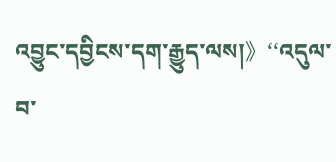འབྱུང་དབྱིངས་དག་རྒྱུད་ལས།》‘‘འདུལ་བ་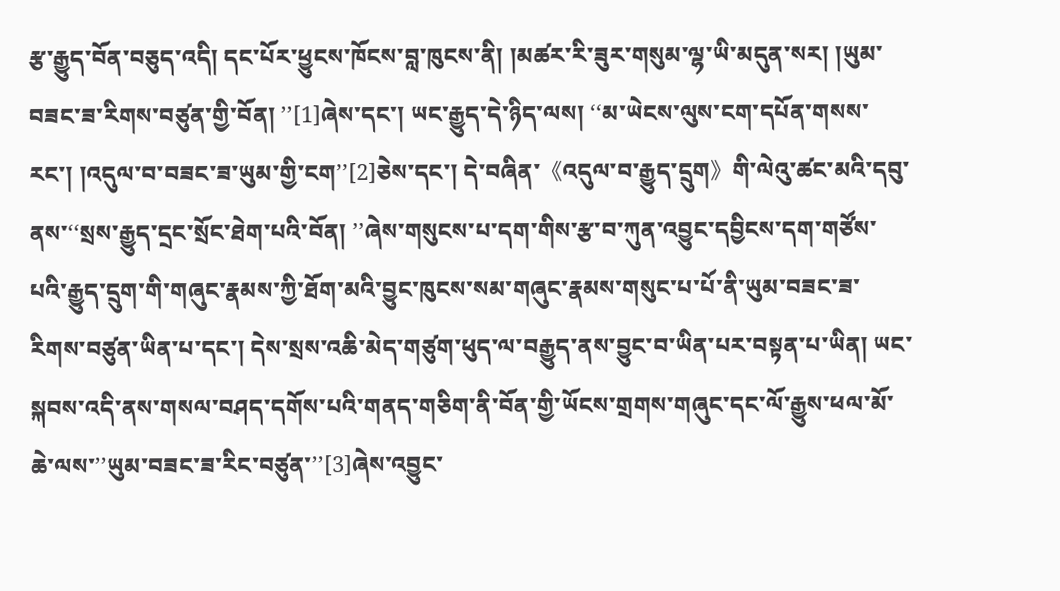རྩ་རྒྱུད་བོན་བཅུད་འདི། དང་པོར་ཕྱུངས་ཁོངས་བླ་ཁུངས་ནི། །མཚར་རི་ཟུར་གསུམ་ལྷ་ཡི་མདུན་སར། །ཡུམ་བཟང་ཟ་རིགས་བཙུན་གྱི་བོན། ’’[1]ཞེས་དང་། ཡང་རྒྱུད་དེ་ཉིད་ལས། ‘‘མ་ཡེངས་ལུས་ངག་དཔོན་གསས་རང་། །འདུལ་བ་བཟང་ཟ་ཡུམ་གྱི་ངག’’[2]ཅེས་དང་། དེ་བཞིན་《འདུལ་བ་རྒྱུད་དྲུག》གི་ལེའུ་ཚང་མའི་དབུ་ནས་‘‘སྲས་རྒྱུད་དྲང་སྲོང་ཐེག་པའི་བོན། ’’ཞེས་གསུངས་པ་དག་གིས་རྩ་བ་ཀུན་འབྱུང་དབྱིངས་དག་གཙོས་པའི་རྒྱུད་དྲུག་གི་གཞུང་རྣམས་ཀྱི་ཐོག་མའི་བྱུང་ཁུངས་སམ་གཞུང་རྣམས་གསུང་པ་པོ་ནི་ཡུམ་བཟང་ཟ་རིགས་བཙུན་ཡིན་པ་དང་། དེས་སྲས་འཆི་མེད་གཙུག་ཕུད་ལ་བརྒྱུད་ནས་བྱུང་བ་ཡིན་པར་བསྟན་པ་ཡིན། ཡང་སྐབས་འདི་ནས་གསལ་བཤད་དགོས་པའི་གནད་གཅིག་ནི་བོན་གྱི་ཡོངས་གྲགས་གཞུང་དང་ལོ་རྒྱུས་ཕལ་མོ་ཆེ་ལས་’’ཡུམ་བཟང་ཟ་རིང་བཙུན་’’[3]ཞེས་འབྱུང་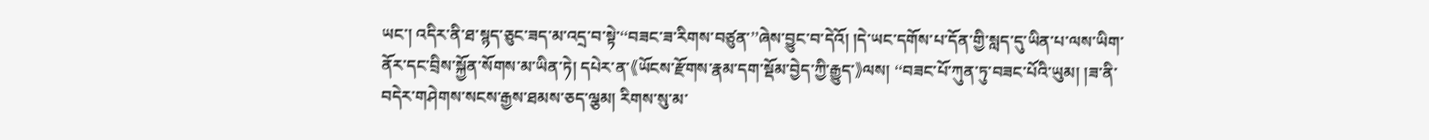ཡང་། འདིར་ནི་ཐ་སྙད་ཅུང་ཟད་མ་འདྲ་བ་སྟེ་‘‘བཟང་ཟ་རིགས་བཙུན་’’ཞེས་བྱུང་བ་དེའོ། །དེ་ཡང་དགོས་པ་དོན་གྱི་སླད་དུ་ཡིན་པ་ལས་ཡིག་ནོར་དང་བྲིས་སྐྱོན་སོགས་མ་ཡིན་ཏེ། དཔེར་ན་《ཡོངས་རྫོགས་རྣམ་དག་སྡོམ་བྱེད་ཀྱི་རྒྱུད་》ལས། ‘‘བཟང་པོ་ཀུན་ཏུ་བཟང་པོའི་ཡུམ། །ཟ་ནི་བདེར་གཤེགས་སངས་རྒྱས་ཐམས་ཅད་ལྕམ། རིགས་སུ་མ་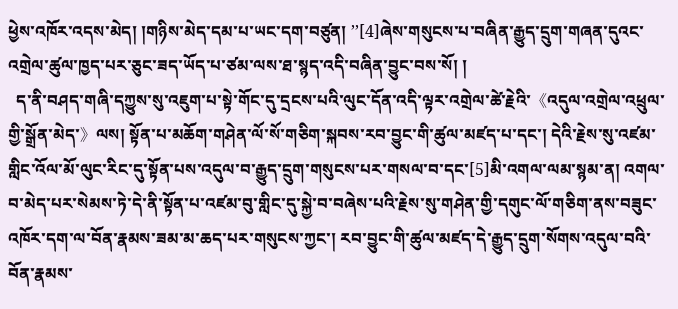ཕྱེས་འཁོར་འདས་མེད། །གཉིས་མེད་དམ་པ་ཡང་དག་བཙུན། ’’[4]ཞེས་གསུངས་པ་བཞིན་རྒྱུད་དྲུག་གཞན་དུའང་འགྲེལ་ཚུལ་ཁྱད་པར་ཅུང་ཟད་ཡོད་པ་ཙམ་ལས་ཐ་སྙད་འདི་བཞིན་བྱུང་བས་སོ། །
  ད་ནི་བཤད་གཞི་དཀྱུས་སུ་འཇུག་པ་སྟེ་གོང་དུ་དྲངས་པའི་ལུང་དོན་འདི་ལྟར་འགྲེལ་ཚེ་རྗེའི་《འདུལ་འགྲེལ་འཕྲུལ་གྱི་སྒྲོན་མེད་》ལས། སྟོན་པ་མཆོག་གཤེན་ལོ་སོ་གཅིག་སྐབས་རབ་བྱུང་གི་ཚུལ་མཛད་པ་དང་། དེའི་རྗེས་སུ་འཛམ་གླིང་འོལ་མོ་ལུང་རིང་དུ་སྟོན་པས་འདུལ་བ་རྒྱུད་དྲུག་གསུངས་པར་གསལ་བ་དང་[5]མི་འགལ་ལམ་སྙམ་ན། འགལ་བ་མེད་པར་སེམས་ཏེ་དེ་ནི་སྟོན་པ་འཛམ་བུ་གླིང་དུ་སྐྱེ་བ་བཞེས་པའི་རྗེས་སུ་གཤེན་གྱི་དགུང་ལོ་གཅིག་ནས་བཟུང་འཁོར་དག་ལ་བོན་རྣམས་ཟམ་མ་ཆད་པར་གསུངས་ཀྱང་། རབ་བྱུང་གི་ཚུལ་མཛད་དེ་རྒྱུད་དྲུག་སོགས་འདུལ་བའི་བོན་རྣམས་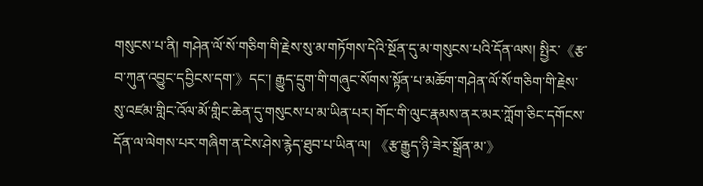གསུངས་པ་ནི། གཤེན་ལོ་སོ་གཅིག་གི་རྗེས་སུ་མ་གཏོགས་དེའི་སྔོན་དུ་མ་གསུངས་པའི་དོན་ལས། སྤྱིར་《རྩ་བ་ཀུན་འབྱུང་དབྱིངས་དག་》དང་། རྒྱུད་དྲུག་གི་གཞུང་སོགས་སྟོན་པ་མཆོག་གཤེན་ལོ་སོ་གཅིག་གི་རྗེས་སུ་འཛམ་གླིང་འོལ་མོ་གླིང་ཆེན་དུ་གསུངས་པ་མ་ཡིན་པར། གོང་གི་ལུང་རྣམས་ནར་མར་ཀློག་ཅིང་དགོངས་དོན་ལ་ལེགས་པར་གཞིག་ན་ངེས་ཤེས་རྙེད་ཐུབ་པ་ཡིན་ལ། 《རྩ་རྒྱུད་ཉི་ཟེར་སྒྲོན་མ་》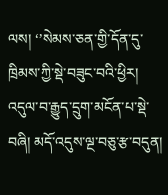ལས། ‘’སེམས་ཅན་གྱི་དོན་དུ་ཁྲིམས་ཀྱི་སྡེ་བཟུང་བའི་ཕྱིར། འདུལ་བ་རྒྱུད་དྲུག་མངོན་པ་སྡེ་བཞི། མདོ་འདུས་ལྔ་བཅུ་རྩ་བདུན།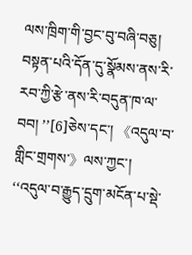ལས་ཁྲིག་གི་བྱང་བུ་བཞི་བཅུ། བསྟན་པའི་དོན་དུ་སྣོམས་ནས་རི་རབ་ཀྱི་རྩེ་ནས་རི་བདུན་ཁ་ལ་བབ། ’’[6]ཅེས་དང་། 《འདུལ་བ་གླིང་གྲགས་》ལས་ཀྱང་། ‘‘འདུལ་བ་རྒྱུད་དྲུག་མངོན་པ་སྡེ་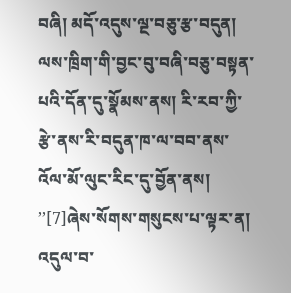བཞི། མདོ་འདུས་ལྔ་བཅུ་རྩ་བདུན། ལས་ཁྲིག་གི་བྱང་བུ་བཞི་བཅུ་བསྟན་པའི་དོན་དུ་སྣོམས་ནས། རི་རབ་ཀྱི་རྩེ་ནས་རི་བདུན་ཁ་ལ་བབ་ནས་འོལ་མོ་ལུང་རིང་དུ་བྱོན་ནས། ’’[7]ཞེས་སོགས་གསུངས་པ་ལྟར་ན། འདུལ་བ་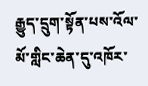རྒྱུད་དྲུག་སྟོན་པས་འོལ་མོ་གླིང་ཆེན་དུ་འཁོར་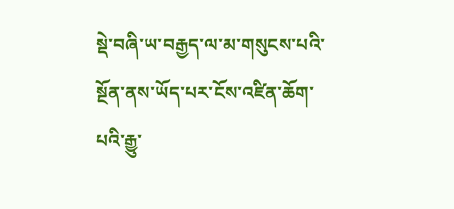སྡེ་བཞི་ཡ་བརྒྱད་ལ་མ་གསུངས་པའི་སྔོན་ནས་ཡོད་པར་ངོས་འཛིན་ཆོག་པའི་རྒྱུ་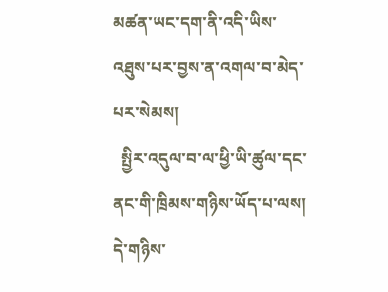མཚན་ཡང་དག་ནི་འདི་ཡིས་འཐུས་པར་བྱས་ན་འགལ་བ་མེད་པར་སེམས།
  སྤྱིར་འདུལ་བ་ལ་ཕྱི་ཡི་ཚུལ་དང་ནང་གི་ཁྲིམས་གཉིས་ཡོད་པ་ལས། དེ་གཉིས་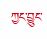ཀྱང་བྱུང་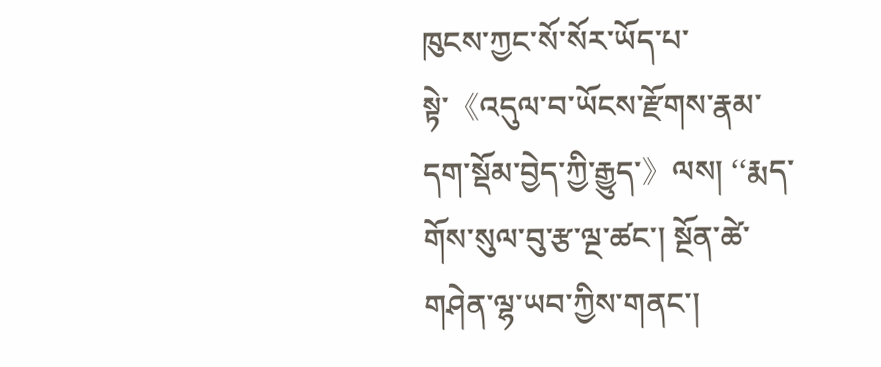ཁུངས་ཀྱང་སོ་སོར་ཡོད་པ་སྟེ་《འདུལ་བ་ཡོངས་རྫོགས་རྣམ་དག་སྡོམ་བྱེད་ཀྱི་རྒྱུད་》ལས། ‘‘རྨད་གོས་སུལ་བུ་རྩ་ལྔ་ཚང་། སྔོན་ཚེ་གཤེན་ལྷ་ཡབ་ཀྱིས་གནང་།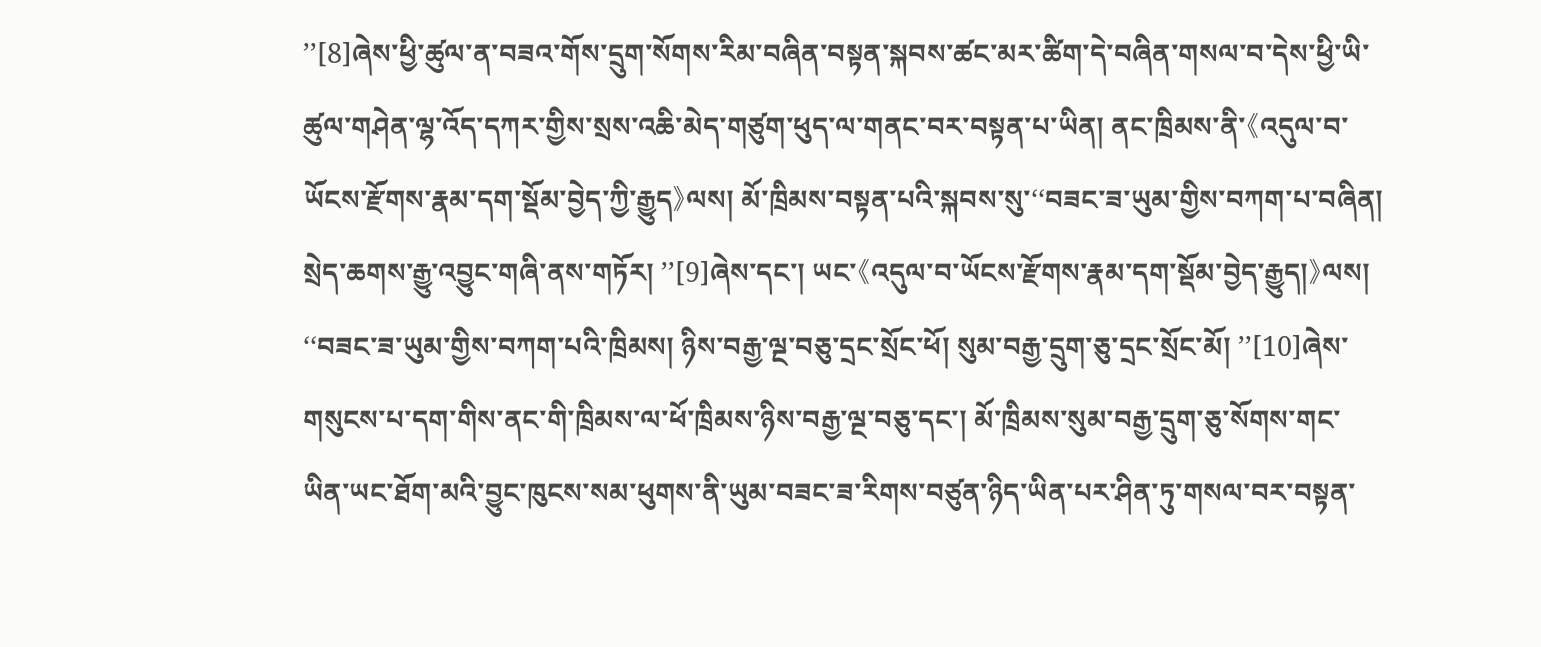’’[8]ཞེས་ཕྱི་ཚུལ་ན་བཟའ་གོས་དྲུག་སོགས་རིམ་བཞིན་བསྟན་སྐབས་ཚང་མར་ཚིག་དེ་བཞིན་གསལ་བ་དེས་ཕྱི་ཡི་ཚུལ་གཤེན་ལྷ་འོད་དཀར་གྱིས་སྲས་འཆི་མེད་གཙུག་ཕུད་ལ་གནང་བར་བསྟན་པ་ཡིན། ནང་ཁྲིམས་ནི་《འདུལ་བ་ཡོངས་རྫོགས་རྣམ་དག་སྡོམ་བྱེད་ཀྱི་རྒྱུད》ལས། མོ་ཁྲིམས་བསྟན་པའི་སྐབས་སུ་‘‘བཟང་ཟ་ཡུམ་གྱིས་བཀག་པ་བཞིན། སྲེད་ཆགས་རྒྱུ་འབྱུང་གཞི་ནས་གཏོར། ’’[9]ཞེས་དང་། ཡང་《འདུལ་བ་ཡོངས་རྫོགས་རྣམ་དག་སྡོམ་བྱེད་རྒྱུད།》ལས། ‘‘བཟང་ཟ་ཡུམ་གྱིས་བཀག་པའི་ཁྲིམས། ཉིས་བརྒྱ་ལྔ་བཅུ་དྲང་སྲོང་ཕོ། སུམ་བརྒྱ་དྲུག་ཅུ་དྲང་སྲོང་མོ། ’’[10]ཞེས་གསུངས་པ་དག་གིས་ནང་གི་ཁྲིམས་ལ་ཕོ་ཁྲིམས་ཉིས་བརྒྱ་ལྔ་བཅུ་དང་། མོ་ཁྲིམས་སུམ་བརྒྱ་དྲུག་ཅུ་སོགས་གང་ཡིན་ཡང་ཐོག་མའི་བྱུང་ཁུངས་སམ་ཕུགས་ནི་ཡུམ་བཟང་ཟ་རིགས་བཙུན་ཉིད་ཡིན་པར་ཤིན་ཏུ་གསལ་བར་བསྟན་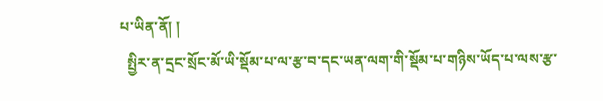པ་ཡིན་ནོ། །
  སྤྱིར་ན་དྲང་སྲོང་མོ་ཡི་སྡོམ་པ་ལ་རྩ་བ་དང་ཡན་ལག་གི་སྡོམ་པ་གཉིས་ཡོད་པ་ལས་རྩ་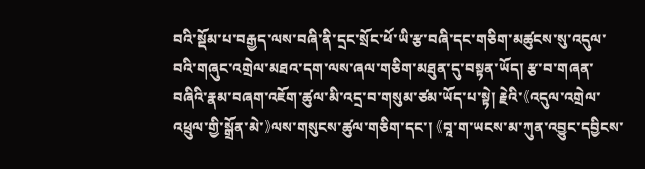བའི་སྡོམ་པ་བརྒྱད་ལས་བཞི་ནི་དྲང་སྲོང་ཕོ་ཡི་རྩ་བཞི་དང་གཅིག་མཚུངས་སུ་འདུལ་བའི་གཞུང་འགྲེལ་མཐའ་དག་ལས་ཞལ་གཅིག་མཐུན་དུ་བསྟན་ཡོད། རྩ་བ་གཞན་བཞིའི་རྣམ་བཞག་འཇོག་ཚུལ་མི་འདྲ་བ་གསུམ་ཙམ་ཡོད་པ་སྟེ། རྗེའི་《འདུལ་འགྲེལ་འཕྲུལ་གྱི་སྒྲོན་མེ་》ལས་གསུངས་ཚུལ་གཅིག་དང་། 《བཱ་ག་ཡངས་མ་ཀུན་འབྱུང་དབྱིངས་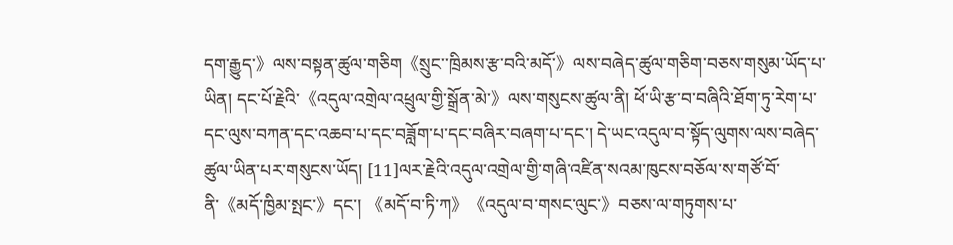དག་རྒྱུད་》ལས་བསྟན་ཚུལ་གཅིག《སྲུང་་ཁྲིམས་རྩ་བའི་མདོ་》ལས་བཞེད་ཚུལ་གཅིག་བཅས་གསུམ་ཡོད་པ་ཡིན། དང་པོ་རྗེའི་《འདུལ་འགྲེལ་འཕྲུལ་གྱི་སྒྲོན་མེ་》ལས་གསུངས་ཚུལ་ནི། ཕོ་ཡི་རྩ་བ་བཞིའི་ཐོག་ཏུ་རེག་པ་དང་ལུས་བཀན་དང་འཆབ་པ་དང་བཟློག་པ་དང་བཞིར་བཞག་པ་དང་། དེ་ཡང་འདུལ་བ་སྟོད་ལུགས་ལས་བཞེད་ཚུལ་ཡིན་པར་གསུངས་ཡོད། [11]ལར་རྗེའི་འདུལ་འགྲེལ་གྱི་གཞི་འཛིན་སའམ་ཁུངས་བཅོལ་ས་གཙོ་བོ་ནི་《མདོ་ཁྱིམ་སྤང་》དང་། 《མདོ་བ་ཏི་ཀ》《འདུལ་བ་གསང་ལུང་》བཅས་ལ་གཏུགས་པ་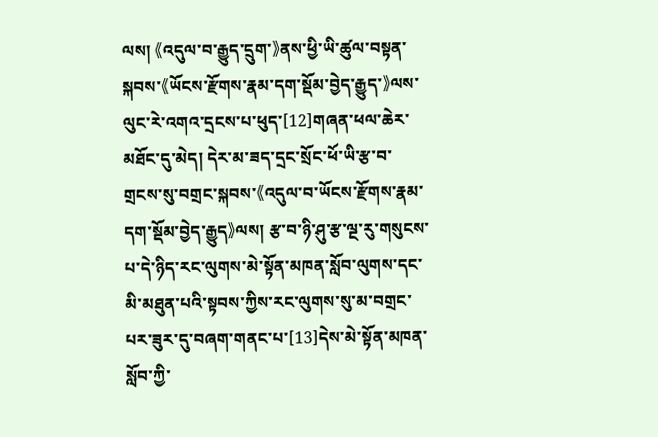ལས། 《འདུལ་བ་རྒྱུད་དྲུག་》ནས་ཕྱི་ཡི་ཚུལ་བསྟན་སྐབས་《ཡོངས་རྫོགས་རྣམ་དག་སྡོམ་བྱེད་རྒྱུད་》ལས་ལུང་རེ་འགའ་དྲངས་པ་ཕུད་[12]གཞན་ཕལ་ཆེར་མཐོང་དུ་མེད། དེར་མ་ཟད་དྲང་སྲོང་ཕོ་ཡི་རྩ་བ་གྲངས་སུ་བགྲང་སྐབས་《འདུལ་བ་ཡོངས་རྫོགས་རྣམ་དག་སྡོམ་བྱེད་རྒྱུད》ལས། རྩ་བ་ཉི་ཤུ་རྩ་ལྔ་རུ་གསུངས་པ་དེ་ཉིད་རང་ལུགས་མེ་སྟོན་མཁན་སློབ་ལུགས་དང་མི་མཐུན་པའི་སྟབས་ཀྱིས་རང་ལུགས་སུ་མ་བགྲང་པར་ཟུར་དུ་བཞག་གནང་པ་[13]དེས་མེ་སྟོན་མཁན་སློབ་ཀྱི་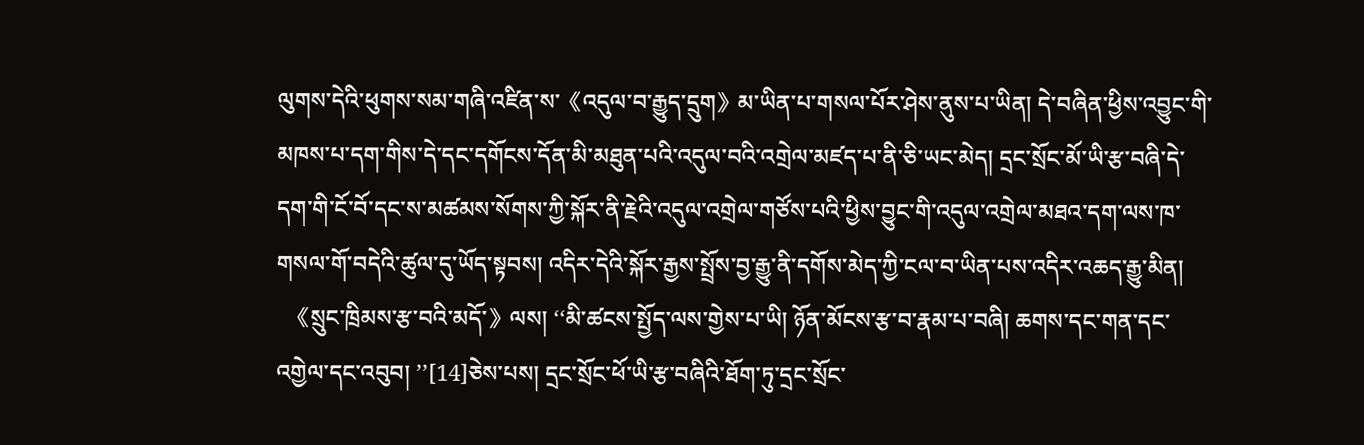ལུགས་དེའི་ཕུགས་སམ་གཞི་འཛིན་ས་《འདུལ་བ་རྒྱུད་དྲུག》མ་ཡིན་པ་གསལ་པོར་ཤེས་ནུས་པ་ཡིན། དེ་བཞིན་ཕྱིས་འབྱུང་གི་མཁས་པ་དག་གིས་དེ་དང་དགོངས་དོན་མི་མཐུན་པའི་འདུལ་བའི་འགྲེལ་མཛད་པ་ནི་ཅི་ཡང་མེད། དྲང་སྲོང་མོ་ཡི་རྩ་བཞི་དེ་དག་གི་ངོ་བོ་དང་ས་མཚམས་སོགས་ཀྱི་སྐོར་ནི་རྗེའི་འདུལ་འགྲེལ་གཙོས་པའི་ཕྱིས་བྱུང་གི་འདུལ་འགྲེལ་མཐའ་དག་ལས་ཁ་གསལ་གོ་བདེའི་ཚུལ་དུ་ཡོད་སྟབས། འདིར་དེའི་སྐོར་རྒྱས་སྤྲོས་བྱ་རྒྱུ་ནི་དགོས་མེད་ཀྱི་ངལ་བ་ཡིན་པས་འདིར་འཆད་རྒྱུ་མིན།
  《སྲུང་ཁྲིམས་རྩ་བའི་མདོ་》ལས། ‘‘མི་ཚངས་སྤྱོད་ལས་གྱེས་པ་ཡི། ཉོན་མོངས་རྩ་བ་རྣམ་པ་བཞི། ཆགས་དང་གན་དང་འགྱེལ་དང་འབུབ། ’’[14]ཅེས་པས། དྲང་སྲོང་ཕོ་ཡི་རྩ་བཞིའི་ཐོག་ཏུ་དྲང་སྲོང་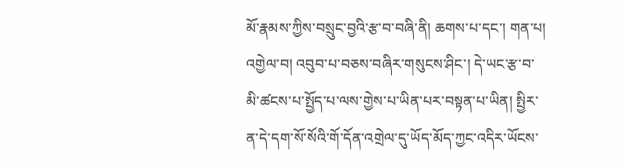མོ་རྣམས་ཀྱིས་བསྲུང་བྱའི་རྩ་བ་བཞི་ནི། ཆགས་པ་དང་། གན་པ། འགྱེལ་བ། འབུབ་པ་བཅས་བཞིར་གསུངས་ཤིང་། དེ་ཡང་རྩ་བ་མི་ཚངས་པ་སྤྱོད་པ་ལས་གྱེས་པ་ཡིན་པར་བསྟན་པ་ཡིན། སྤྱིར་ན་དེ་དག་སོ་སོའི་གོ་དོན་འགྲེལ་དུ་ཡོད་མོད་ཀྱང་འདིར་ཡོངས་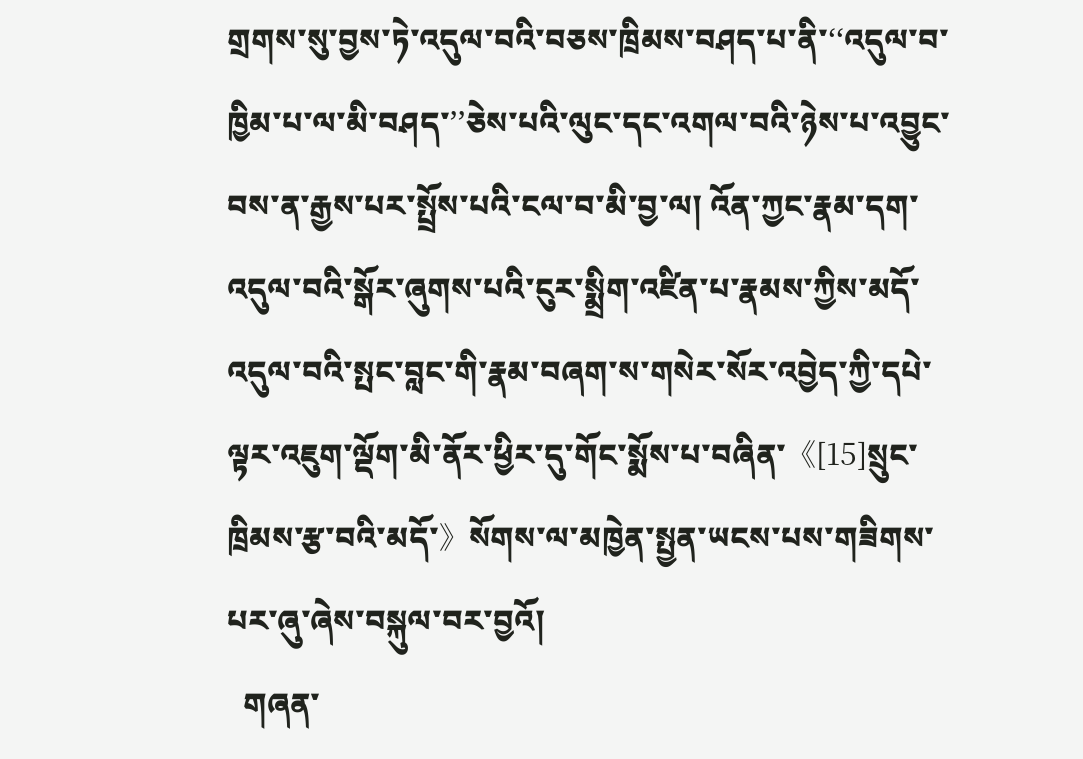གྲགས་སུ་བྱས་ཏེ་འདུལ་བའི་བཅས་ཁྲིམས་བཤད་པ་ནི་‘‘འདུལ་བ་ཁྱིམ་པ་ལ་མི་བཤད་’’ཅེས་པའི་ལུང་དང་འགལ་བའི་ཉེས་པ་འབྱུང་བས་ན་རྒྱས་པར་སྤྲོས་པའི་ངལ་བ་མི་བྱ་ལ། འོན་ཀྱང་རྣམ་དག་འདུལ་བའི་སྒོར་ཞུགས་པའི་ངུར་སྨྲིག་འཛིན་པ་རྣམས་ཀྱིས་མདོ་འདུལ་བའི་སྤང་བླང་གི་རྣམ་བཞག་ས་གསེར་སོར་འབྱེད་ཀྱི་དཔེ་ལྟར་འཇུག་ལྡོག་མི་ནོར་ཕྱིར་དུ་གོང་སྨོས་པ་བཞིན་《[15]སྲུང་ཁྲིམས་རྩ་བའི་མདོ་》སོགས་ལ་མཁྱེན་སྤྱན་ཡངས་པས་གཟིགས་པར་ཞུ་ཞེས་བསྐུལ་བར་བྱའོ།
  གཞན་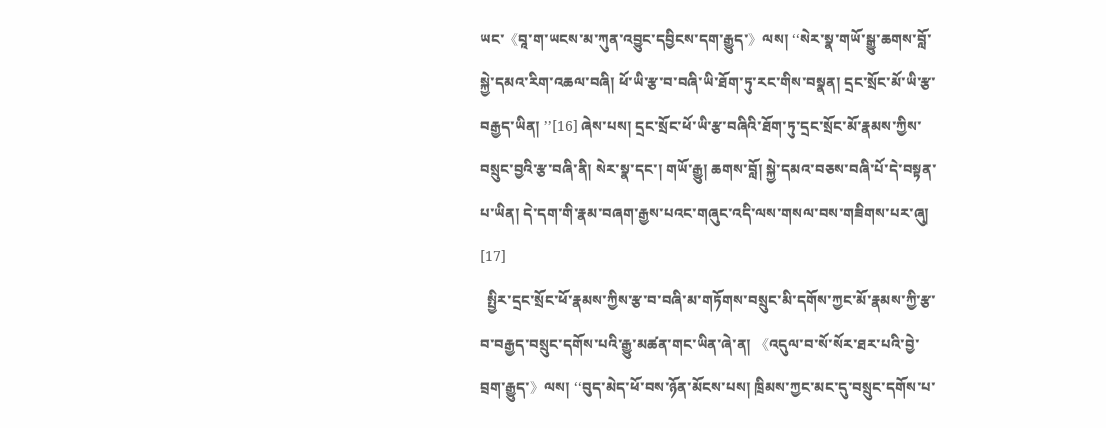ཡང་《བཱ་ག་ཡངས་མ་ཀུན་འབྱུང་དབྱིངས་དག་རྒྱུད་》ལས། ‘‘སེར་སྣ་གཡོ་སྒྱུ་ཆགས་བློ་སྐྱེ་དམའ་རིག་འཆལ་བཞི། ཕོ་ཡི་རྩ་བ་བཞི་ཡི་ཐོག་ཏུ་རང་གིས་བསྣན། དྲང་སྲོང་མོ་ཡི་རྩ་བརྒྱད་ཡིན། ’’[16] ཞེས་པས། དྲང་སྲོང་ཕོ་ཡི་རྩ་བཞིའི་ཐོག་ཏུ་དྲང་སྲོང་མོ་རྣམས་ཀྱིས་བསྲུང་བྱའི་རྩ་བཞི་ནི། སེར་སྣ་དང་། གཡོ་རྒྱུ། ཆགས་བློ། སྐྱེ་དམའ་བཅས་བཞི་པོ་དེ་བསྟན་པ་ཡིན། དེ་དག་གི་རྣམ་བཞག་རྒྱས་པའང་གཞུང་འདི་ལས་གསལ་བས་གཟིགས་པར་ཞུ། [17]
  སྤྱིར་དྲང་སྲོང་ཕོ་རྣམས་ཀྱིས་རྩ་བ་བཞི་མ་གཏོགས་བསྲུང་མི་དགོས་ཀྱང་མོ་རྣམས་ཀྱི་རྩ་བ་བརྒྱད་བསྲུང་དགོས་པའི་རྒྱུ་མཚན་གང་ཡིན་ཞེ་ན། 《འདུལ་བ་སོ་སོར་ཐར་པའི་བྱེ་བྲག་རྒྱུད་》ལས། ‘‘བུད་མེད་ཕོ་བས་ཉོན་མོངས་པས། ཁྲིམས་ཀྱང་མང་དུ་བསྲུང་དགོས་པ་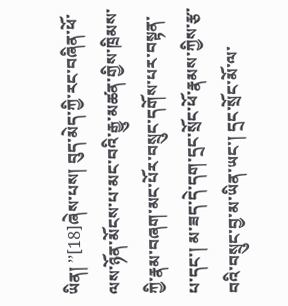ཡིན། ’’[18]ཞེས་པས། བུད་མེད་ཀྱི་རང་བཞིན་ཕོ་ལས་ཉོན་མོངས་པ་མང་བའི་རྒྱུ་མཚན་གྱིས་ཁྲིམས་ཀྱི་རྣམ་བཞག་མང་པོར་བསྲུང་དགོས་པར་བསྟན་པ་དང་། མ་ཟད་དེ་དག་དྲང་སྲོང་ཕོ་རྣམས་ཀྱིས་རྩ་བའི་བསྲུང་བྱ་མ་ཡིན་ཡང་། དྲང་སྲོང་མོ་ལ་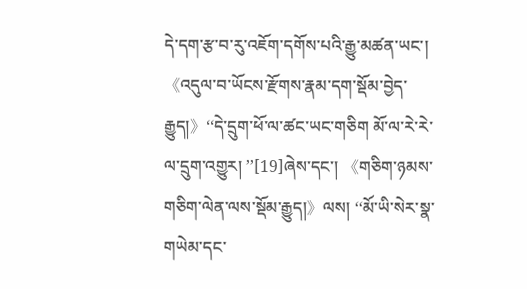དེ་དག་རྩ་བ་རུ་འཇོག་དགོས་པའི་རྒྱུ་མཚན་ཡང་། 《འདུལ་བ་ཡོངས་རྫོགས་རྣམ་དག་སྡོམ་བྱེད་རྒྱུད།》‘‘དེ་དྲུག་ཕོ་ལ་ཚང་ཡང་གཅིག མོ་ལ་རེ་རེ་ལ་དྲུག་འགྱུར། ’’[19]ཞེས་དང་། 《གཅིག་ཉམས་གཅིག་ལེན་ལས་སྡོམ་རྒྱུད།》ལས། ‘‘མོ་ཡི་སེར་སྣ་གཡེམ་དང་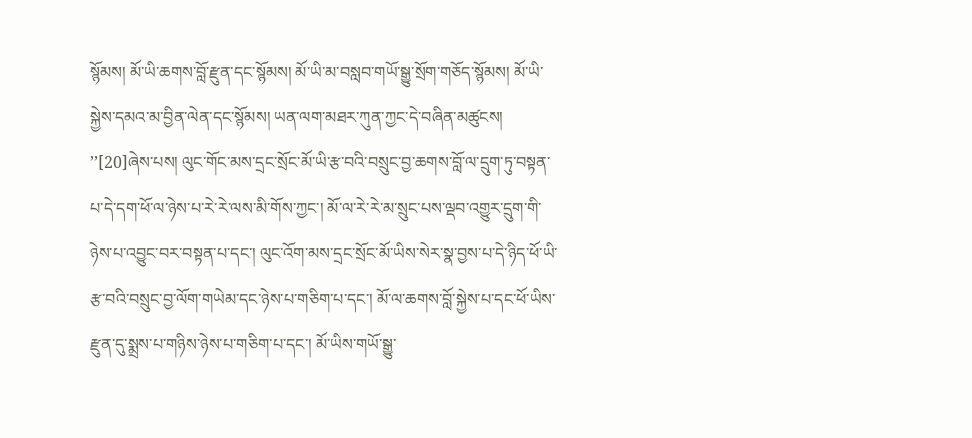སྙོམས། མོ་ཡི་ཆགས་བློ་རྫུན་དང་སྙོམས། མོ་ཡི་མ་བསླབ་གཡོ་སྒྱུ་སྲོག་གཅོད་སྙོམས། མོ་ཡི་སྐྱེས་དམའ་མ་བྱིན་ལེན་དང་སྙོམས། ཡན་ལག་མཐར་ཀུན་ཀྱང་དེ་བཞིན་མཚུངས། ’’[20]ཞེས་པས། ལུང་གོང་མས་དྲང་སྲོང་མོ་ཡི་རྩ་བའི་བསྲུང་བྱ་ཆགས་བློ་ལ་དྲུག་ཏུ་བསྟན་པ་དེ་དག་ཕོ་ལ་ཉེས་པ་རེ་རེ་ལས་མི་གོས་ཀྱང་། མོ་ལ་རེ་རེ་མ་སྲུང་པས་ལྡབ་འགྱུར་དྲུག་གི་ཉེས་པ་འབྱུང་བར་བསྟན་པ་དང་། ལུང་འོག་མས་དྲང་སྲོང་མོ་ཡིས་སེར་སྣ་བྱས་པ་དེ་ཉིད་ཕོ་ཡི་རྩ་བའི་བསྲུང་བྱ་ལོག་གཡེམ་དང་ཉེས་པ་གཅིག་པ་དང་། མོ་ལ་ཆགས་བློ་སྐྱེས་པ་དང་ཕོ་ཡིས་རྫུན་དུ་སྨྲས་པ་གཉིས་ཉེས་པ་གཅིག་པ་དང་། མོ་ཡིས་གཡོ་སྒྱུ་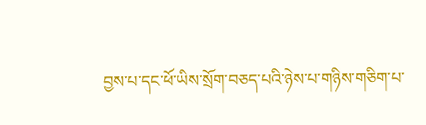བྱས་པ་དང་ཕོ་ཡིས་སྲོག་བཅད་པའི་ཉེས་པ་གཉིས་གཅིག་པ་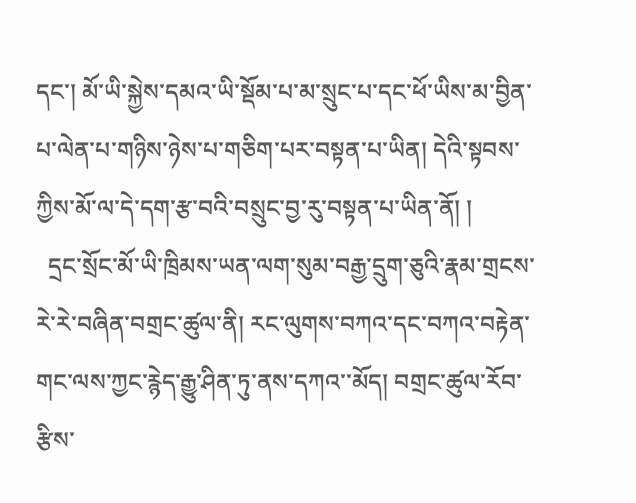དང་། མོ་ཡི་སྐྱེས་དམའ་ཡི་སྡོམ་པ་མ་སྲུང་པ་དང་ཕོ་ཡིས་མ་བྱིན་པ་ལེན་པ་གཉིས་ཉེས་པ་གཅིག་པར་བསྟན་པ་ཡིན། དེའི་སྟབས་ཀྱིས་མོ་ལ་དེ་དག་རྩ་བའི་བསྲུང་བྱ་རུ་བསྟན་པ་ཡིན་ནོ། །
  དྲང་སྲོང་མོ་ཡི་ཁྲིམས་ཡན་ལག་སུམ་བརྒྱ་དྲུག་ཅུའི་རྣམ་གྲངས་རེ་རེ་བཞིན་བགྲང་ཚུལ་ནི། རང་ལུགས་བཀའ་དང་བཀའ་བརྟེན་གང་ལས་ཀྱང་རྙེད་རྒྱུ་ཤིན་ཏུ་ནས་དཀའ་་མོད། བགྲང་ཚུལ་རོབ་རྩིས་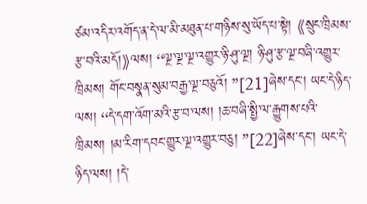ཙམ་འདིར་འགོད་ན་དེ་ལ་མི་མཐུན་པ་གཉིས་སུ་ཡོད་པ་སྟེ། 《སྲུང་ཁྲིམས་རྩ་བའི་མདོ།》ལས། ‘‘ལྔ་ལྔ་ལྔ་འགྱུར་ཉི་ཤུ་ལྔ། ཉི་ཤུ་རྩ་ལྔ་བཞི་འགྱུར་ཁྲིམས། གོང་བསྣན་སུམ་བརྒྱ་ལྔ་བཅུའོ། ’’[21]ཞེས་དང་། ཡང་དེ་ཉིད་ལས། ‘‘དེ་དག་འོག་མའི་རྩ་བ་ལས། །ཆ་བཞི་སྤྱི་ལ་རྒྱུགས་པའི་ཁྲིམས། །མ་རིག་དབང་གྱུར་ལྔ་འགྱུར་བཅུ། ’’[22]ཞེས་དང་། ཡང་དེ་ཉིད་ལས། །དེ་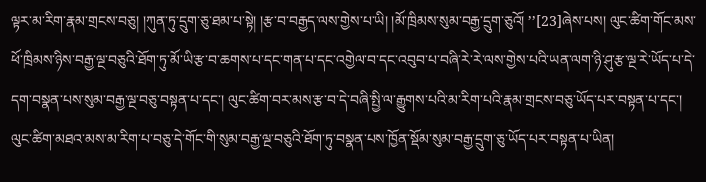ལྟར་མ་རིག་རྣམ་གྲངས་བཅུ། །ཀུན་ཏུ་དྲུག་ཅུ་ཐམ་པ་སྟེ། །རྩ་བ་བརྒྱད་ལས་གྱེས་པ་ཡི། །མོ་ཁྲིམས་སུམ་བརྒྱ་དྲུག་ཅུའོ། ’’[23]ཞེས་པས། ལུང་ཚིག་གོང་མས་ཕོ་ཁྲིམས་ཉིས་བརྒྱ་ལྔ་བཅུའི་ཐོག་ཏུ་མོ་ཡི་རྩ་བ་ཆགས་པ་དང་གན་པ་དང་འགྱེལ་བ་དང་འབུབ་པ་བཞི་རེ་རེ་ལས་གྱེས་པའི་ཡན་ལག་ཉི་ཤུ་རྩ་ལྔ་རེ་ཡོད་པ་དེ་དག་བསྣན་པས་སུམ་བརྒྱ་ལྔ་བཅུ་བསྟན་པ་དང་། ལུང་ཚིག་བར་མས་རྩ་བ་དེ་བཞི་སྤྱི་ལ་རྒྱུགས་པའི་མ་རིག་པའི་རྣམ་གྲངས་བཅུ་ཡོད་པར་བསྟན་པ་དང་། ལུང་ཚིག་མཐའ་མས་མ་རིག་པ་བཅུ་དེ་གོང་གི་སུམ་བརྒྱ་ལྔ་བཅུའི་ཐོག་ཏུ་བསྣན་པས་ཁྱོན་སྡོམ་སུམ་བརྒྱ་དྲུག་ཅུ་ཡོད་པར་བསྟན་པ་ཡིན།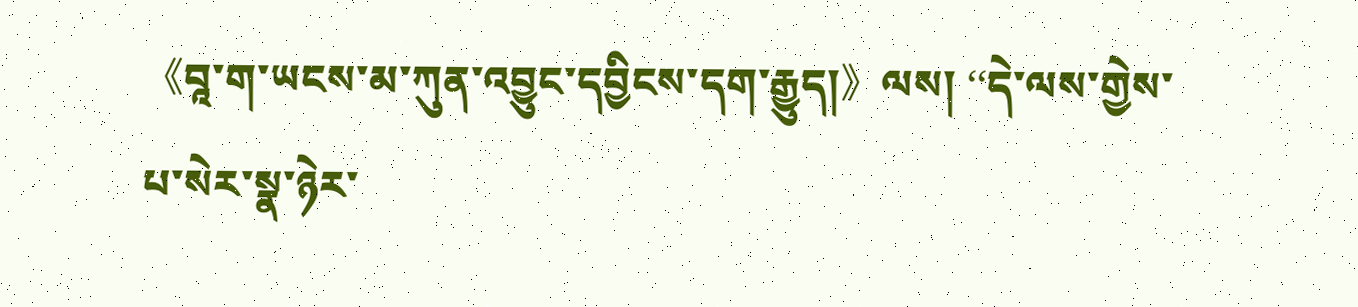《བཱ་ག་ཡངས་མ་ཀུན་འབྱུང་དབྱིངས་དག་རྒྱུད།》ལས། ‘‘དེ་ལས་གྱེས་པ་སེར་སྣ་ཉེར་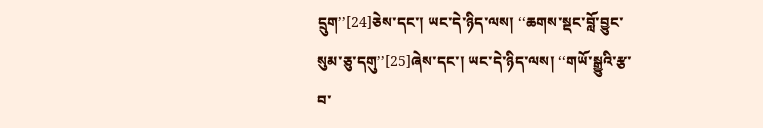དྲུག’’[24]ཅེས་དང་། ཡང་དེ་ཉིད་ལས། ‘‘ཆགས་སྡང་བློ་བྱུང་སུམ་ཅུ་དགུ’’[25]ཞེས་དང་། ཡང་དེ་ཉིད་ལས། ‘‘གཡོ་སྒྱུའི་རྩ་བ་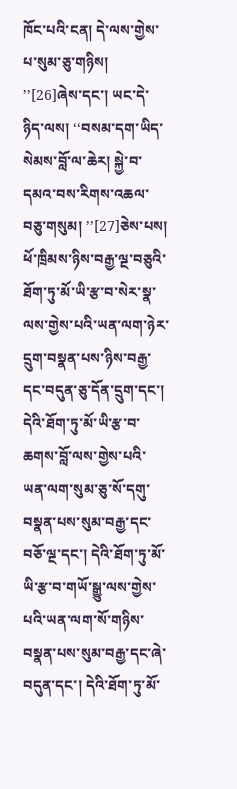ཁོང་པའི་ངན། དེ་ལས་གྱེས་པ་སུམ་ཅུ་གཉིས། ’’[26]ཞེས་དང་། ཡང་དེ་ཉིད་ལས། ‘‘བསམ་དག་ཡིད་སེམས་བློ་ལ་ཆེར། སྐྱེ་བ་དམའ་བས་རིགས་འཆལ་བཅུ་གསུམ། ’’[27]ཅེས་པས། ཕོ་ཁྲིམས་ཉིས་བརྒྱ་ལྔ་བཅུའི་ཐོག་ཏུ་མོ་ཡི་རྩ་བ་སེར་སྣ་ལས་གྱེས་པའི་ཡན་ལག་ཉེར་དྲུག་བསྣན་པས་ཉིས་བརྒྱ་དང་བདུན་ཅུ་དོན་དྲུག་དང་། དེའི་ཐོག་ཏུ་མོ་ཡི་རྩ་བ་ཆགས་བློ་ལས་གྱེས་པའི་ཡན་ལག་སུམ་ཅུ་སོ་དགུ་བསྣན་པས་སུམ་བརྒྱ་དང་བཅོ་ལྔ་དང་། དེའི་ཐོག་ཏུ་མོ་ཡི་རྩ་བ་གཡོ་སྒྱུ་ལས་གྱེས་པའི་ཡན་ལག་སོ་གཉིས་བསྣན་པས་སུམ་བརྒྱ་དང་ཞེ་བདུན་དང་། དེའི་ཐོག་ཏུ་མོ་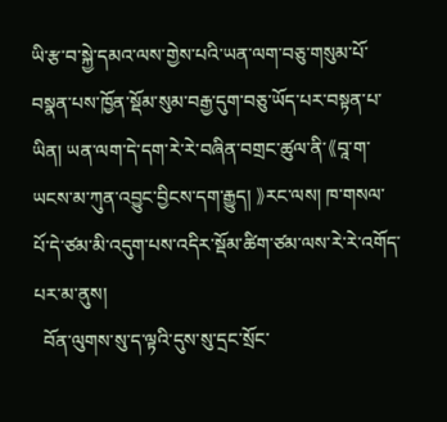ཡི་རྩ་བ་སྐྱེ་དམའ་ལས་གྱེས་པའི་ཡན་ལག་བཅུ་གསུམ་པོ་བསྣན་པས་ཁྱོན་སྡོམ་སུམ་བརྒྱ་དུག་བཅུ་ཡོད་པར་བསྟན་པ་ཡིན། ཡན་ལག་དེ་དག་རེ་རེ་བཞིན་བགྲང་ཚུལ་ནི་《བཱ་ག་ཡངས་མ་ཀུན་འབྱུང་བྱིངས་དག་རྒྱུད། 》རང་ལས། ཁ་གསལ་པོ་དེ་ཙམ་མི་འདུག་པས་འདིར་སྡོམ་ཚིག་ཙམ་ལས་རེ་རེ་འགོད་པར་མ་ནུས།
  བོན་ལུགས་སུ་ད་ལྟའི་དུས་སུ་དྲང་སྲོང་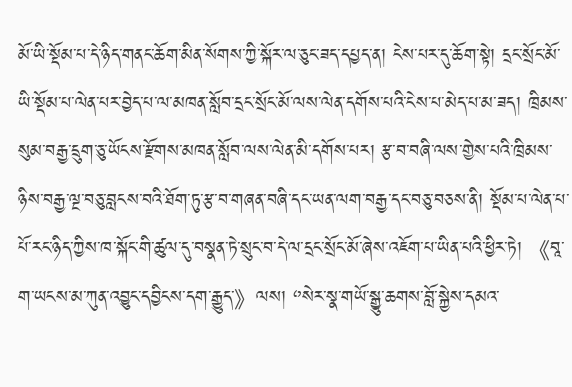མོ་ཡི་སྡོམ་པ་དེ་ཉིད་གནང་ཆོག་མིན་སོགས་ཀྱི་སྐོར་ལ་ཅུང་ཟད་དཔྱད་ན། ངེས་པར་དུ་ཆོག་སྟེ། དྲང་སྲོང་མོ་ཡི་སྡོམ་པ་ལེན་པར་བྱེད་པ་ལ་མཁན་སློབ་དྲང་སྲོང་མོ་ལས་ལེན་དགོས་པའི་ངེས་པ་མེད་པ་མ་ཟད། ཁྲིམས་སུམ་བརྒྱ་དྲུག་ཅུ་ཡོངས་རྫོགས་མཁན་སློབ་ལས་ལེན་མི་དགོས་པར། རྩ་བ་བཞི་ལས་གྱེས་པའི་ཁྲིམས་ཉིས་བརྒྱ་ལྔ་བཅུ་བླངས་བའི་ཐོག་ཏུ་རྩ་བ་གཞན་བཞི་དང་ཡན་ལག་བརྒྱ་དང་བཅུ་བཅས་ནི། སྡོམ་པ་ལེན་པ་པོ་རང་ཉིད་ཀྱིས་ཁ་སྐོང་གི་ཚུལ་དུ་བསྣན་ཏེ་སྲུང་བ་དེ་ལ་དྲང་སྲོང་མོ་ཞེས་འཇོག་པ་ཡིན་པའི་ཕྱིར་ཏེ། 《བཱ་ག་ཡངས་མ་ཀུན་འབྱུང་དབྱིངས་དག་རྒྱུད་》ལས། ‘’སེར་སྣ་གཡོ་སྒྱུ་ཆགས་བློ་སྐྱེས་དམའ་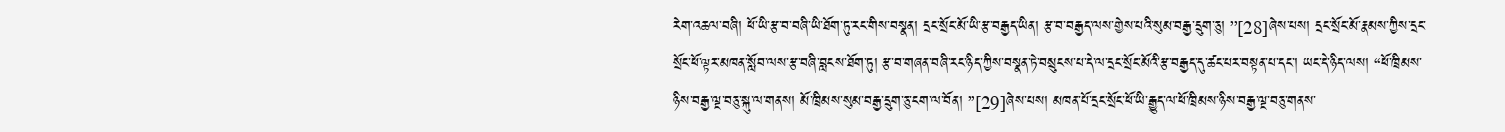རེག་འཆལ་བཞི། ཕོ་ཡི་རྩ་བ་བཞི་ཡི་ཐོག་ཏུ་རང་གིས་བསྣན། དྲང་སྲོང་མོ་ཡི་རྩ་བརྒྱད་ཡིན། རྩ་བ་བརྒྱད་ལས་གྱེས་པའི་སུམ་བརྒྱ་དྲུག་ཅུ། ’’[28]ཞེས་པས། དྲང་སྲོང་མོ་རྣམས་ཀྱིས་དྲང་སྲོང་ཕོ་ལྟར་མཁན་སློབ་ལས་རྩ་བཞི་བླངས་ཐོག་ཏུ། རྩ་བ་གཞན་བཞི་རང་ཉིད་ཀྱིས་བསྣན་ཏེ་བསྲུངས་པ་དེ་ལ་དྲང་སྲོང་མོའི་རྩ་བརྒྱད་དུ་ཚང་པར་བསྟན་པ་དང་། ཡང་དེ་ཉིད་ལས། ‘‘ཕོ་ཁྲིམས་ཉིས་བརྒྱ་ལྔ་བཅུ་སྐུ་ལ་གནས། མོ་ཁྲིམས་སུམ་བརྒྱ་དྲུག་ཅུ་ངག་ལ་བོན། ’’[29]ཞེས་པས། མཁན་པོ་དྲང་སྲོང་ཕོ་ཡི་རྒྱུད་ལ་ཕོ་ཁྲིམས་ཉིས་བརྒྱ་ལྔ་བཅུ་གནས་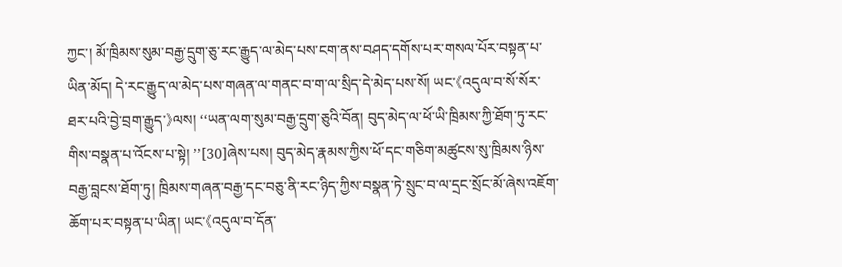ཀྱང་། མོ་ཁྲིམས་སུམ་བརྒྱ་དྲུག་ཅུ་རང་རྒྱུད་ལ་མེད་པས་ངག་ནས་བཤད་དགོས་པར་གསལ་པོར་བསྟན་པ་ཡིན་མོད། དེ་རང་རྒྱུད་ལ་མེད་པས་གཞན་ལ་གནང་བ་ག་ལ་སྲིད་དེ་མེད་པས་སོ། ཡང་《འདུལ་བ་སོ་སོར་ཐར་པའི་བྱེ་བྲག་རྒྱུད་》ལས། ‘‘ཡན་ལག་སུམ་བརྒྱ་དྲུག་ཅུའི་བོན། བུད་མེད་ལ་ཕོ་ཡི་ཁྲིམས་ཀྱི་ཐོག་ཏུ་རང་གིས་བསྣན་པ་འོངས་པ་སྟེ། ’’[30]ཞེས་པས། བུད་མེད་རྣམས་ཀྱིས་ཕོ་དང་གཅིག་མཚུངས་སུ་ཁྲིམས་ཉིས་བརྒྱ་བླངས་ཐོག་ཏུ། ཁྲིམས་གཞན་བརྒྱ་དང་བཅུ་ནི་རང་ཉིད་ཀྱིས་བསྣན་ཏེ་སྲུང་བ་ལ་དྲང་སྲོང་མོ་ཞེས་འཇོག་ཆོག་པར་བསྟན་པ་ཡིན། ཡང་《འདུལ་བ་དོན་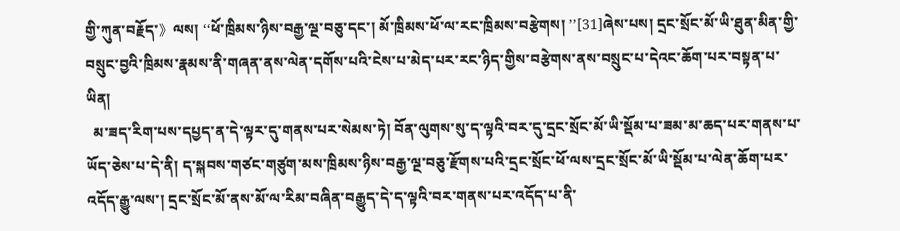གྱི་ཀུན་བརྗོད་》ལས། ‘‘ཕོ་ཁྲིམས་ཉིས་བརྒྱ་ལྔ་བཅུ་དང་། མོ་ཁྲིམས་ཕོ་ལ་རང་ཁྲིམས་བརྩེགས། ’’[31]ཞེས་པས། དྲང་སྲོང་མོ་ཡི་ཐུན་མིན་གྱི་བསྲུང་བྱའི་ཁྲིམས་རྣམས་ནི་གཞན་ནས་ལེན་དགོས་པའི་ངེས་པ་མེད་པར་རང་ཉིད་གྱིས་བརྩེགས་ནས་བསྲུང་པ་དེའང་ཆོག་པར་བསྟན་པ་ཡིན།
  མ་ཟད་རིག་པས་དཔྱད་ན་དེ་ལྟར་དུ་གནས་པར་སེམས་ཏེ། བོན་ལུགས་སུ་ད་ལྟའི་བར་དུ་དྲང་སྲོང་མོ་ཡི་སྡོམ་པ་ཟམ་མ་ཆད་པར་གནས་པ་ཡོད་ཅེས་པ་དེ་ནི། ད་སྐབས་གཙང་གཙུག་མས་ཁྲིམས་ཉིས་བརྒྱ་ལྔ་བཅུ་རྫོགས་པའི་དྲང་སྲོང་ཕོ་ལས་དྲང་སྲོང་མོ་ཡི་སྡོམ་པ་ལེན་ཆོག་པར་འདོད་རྒྱུ་ལས་། དྲང་སྲོང་མོ་ནས་མོ་ལ་རིམ་བཞིན་བརྒྱུད་དེ་ད་ལྟའི་བར་གནས་པར་འདོད་པ་ནི་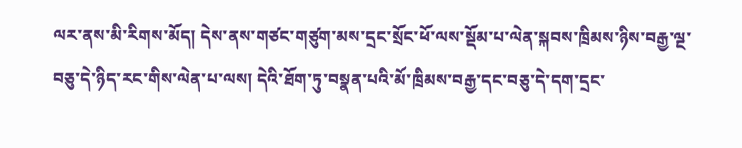ལར་ནས་མི་རིགས་མོད། དེས་ནས་གཙང་གཙུག་མས་དྲང་སྲོང་ཕོ་ལས་སྡོམ་པ་ལེན་སྐབས་ཁྲིམས་ཉིས་བརྒྱ་ལྔ་བཅུ་དེ་ཉིད་རང་གིས་ལེན་པ་ལས། དེའི་ཐོག་ཏུ་བསྣན་པའི་མོ་ཁྲིམས་བརྒྱ་དང་བཅུ་དེ་དག་དྲང་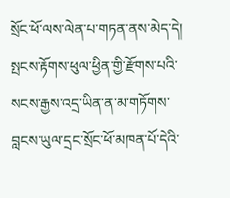སྲོང་ཕོ་ལས་ལེན་པ་གཏན་ནས་མེད་དེ། སྤངས་རྟོགས་ཕུལ་ཕྱིན་གྱི་རྫོགས་པའི་སངས་རྒྱས་འདྲ་ཡིན་ན་མ་གཏོགས་བླངས་ཡུལ་དྲང་སྲོང་ཕོ་མཁན་པོ་དེའི་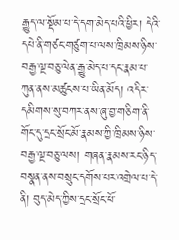རྒྱུད་ལ་སྡོམ་པ་དེ་དག་མེད་པའི་ཕྱིར། དེའི་དཔེ་ནི་གཙང་གཙུག་པ་ལས་ཁྲིམས་ཉིས་བརྒྱ་ལྔ་བཅུ་ལེན་རྒྱུ་མེད་པ་དང་རྣམ་པ་ཀུན་ནས་མཚུངས་པ་ཡིན་མོད། འདིར་དམིགས་སུ་བཀར་ནས་ཞུ་བྱ་གཅིག་ནི་གོང་དུ་དྲང་སྲོང་མོ་རྣམས་ཀྱི་ཁྲིམས་ཉིས་བརྒྱ་ལྔ་བཅུ་ལས། གཞན་རྣམས་རང་ཉིད་བསྣན་ནས་བསྲུང་དགོས་པར་འགྲེལ་པ་དེ་ནི། བུད་མེད་ཀྱིས་དྲང་སྲོང་ཕོ་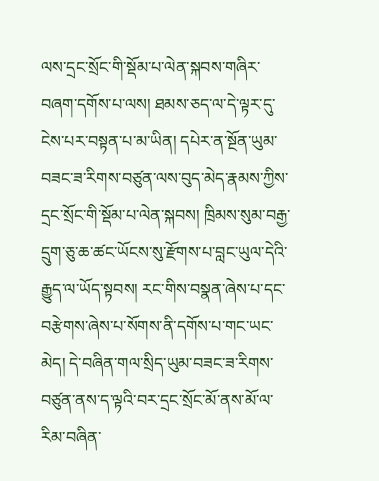ལས་དྲང་སྲོང་གི་སྡོམ་པ་ལེན་སྐབས་གཞིར་བཞག་དགོས་པ་ལས། ཐམས་ཅད་ལ་དེ་ལྟར་དུ་ངེས་པར་བསྟན་པ་མ་ཡིན། དཔེར་ན་སྔོན་ཡུམ་བཟང་ཟ་རིགས་བཙུན་ལས་བུད་མེད་རྣམས་ཀྱིས་དྲང་སྲོང་གི་སྡོམ་པ་ལེན་སྐབས། ཁྲིམས་སུམ་བརྒྱ་དྲུག་ཅུ་ཆ་ཚང་ཡོངས་སུ་རྫོགས་པ་བླང་ཡུལ་དེའི་རྒྱུད་ལ་ཡོད་སྟབས། རང་གིས་བསྣན་ཞེས་པ་དང་བརྩེགས་ཞེས་པ་སོགས་ནི་དགོས་པ་གང་ཡང་མེད། དེ་བཞིན་གལ་སྲིད་ཡུམ་བཟང་ཟ་རིགས་བཙུན་ནས་ད་ལྟའི་བར་དྲང་སྲོང་མོ་ནས་མོ་ལ་རིམ་བཞིན་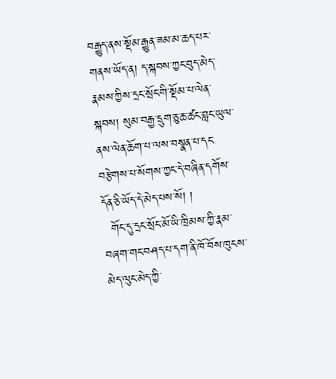བརྒྱུད་ནས་སྡོམ་རྒྱུན་ཟམ་མ་ཆད་པར་གནས་ཡོད་ན། ད་སྐབས་ཀྱང་བུད་མེད་རྣམས་ཀྱིས་དྲང་སྲོང་གི་སྡོམ་པ་ལེན་སྐབས། སུམ་བརྒྱ་དྲུག་ཅུ་ཆ་ཚང་བླང་ཡུལ་ནས་ལེན་ཆོག་པ་ལས་བསྣན་པ་དང་བརྩེགས་པ་སོགས་ཀྱང་དེ་བཞིན་དགོས་དོན་ཅི་ཡོད་དེ་མེད་པས་སོ། །
  གོང་དུ་དྲང་སྲོང་མོ་ཡི་ཁྲིམས་ཀྱི་རྣམ་བཞག་གང་བཤད་པ་དག་ནི་ཁོ་བོས་ཁུངས་མེད་ལུང་མེད་ཀྱི་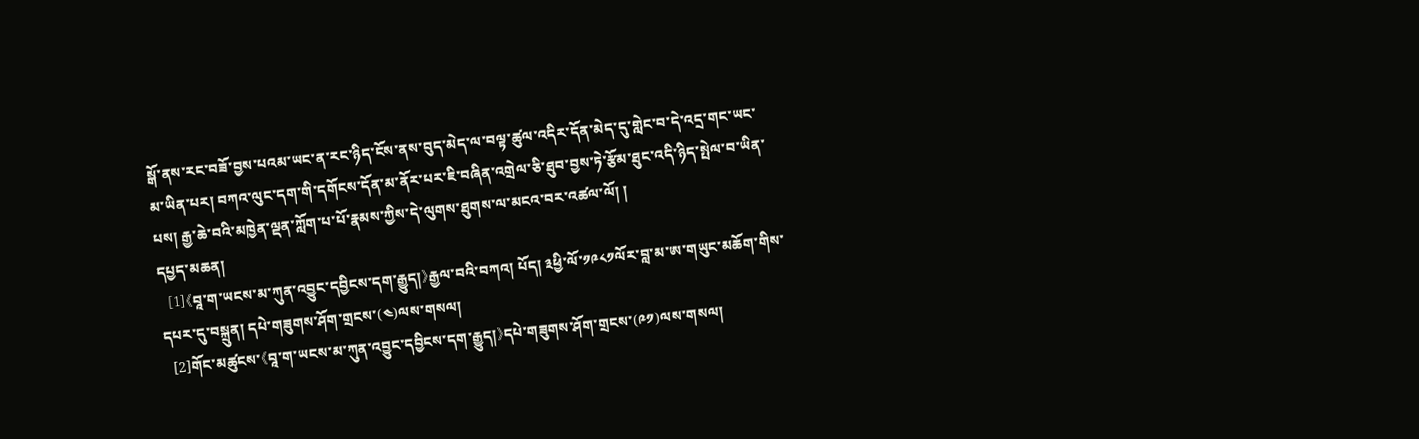སྒོ་ནས་རང་བཟོ་བྱས་པའམ་ཡང་ན་རང་ཉིད་ངོས་ནས་བུད་མེད་ལ་བལྟ་ཚུལ་འདིར་དོན་མེད་དུ་གླེང་བ་དེ་འདྲ་གང་ཡང་མ་ཡིན་པར། བཀའ་ལུང་དག་གི་དགོངས་དོན་མ་ནོར་པར་ཇི་བཞིན་འགྲེལ་ཅི་ཐུབ་བྱས་ཏེ་རྩོམ་ཐུང་འདི་ཉིད་སྤེལ་བ་ཡིན་པས། རྒྱ་ཆེ་བའི་མཁྱེན་ལྡན་ཀློག་པ་པོ་རྣམས་ཀྱིས་དེ་ལུགས་ཐུགས་ལ་མངའ་བར་འཚལ་ལོ། །
དཔྱད་མཆན།
  [1]《བཱ་ག་ཡངས་མ་ཀུན་འབྱུང་དབྱིངས་དག་རྒྱུད།》རྒྱལ་བའི་བཀའ། པོད། ༣ཕྱི་ལོ་༡༩༨༡ལོར་བླ་མ་ཨ་གཡུང་མཆོག་གིས་དཔར་དུ་བསྐྲུན། དཔེ་གཟུགས་ཤོག་གྲངས་(༤)ལས་གསལ།
  [2]གོང་མཚུངས་《བཱ་ག་ཡངས་མ་ཀུན་འབྱུང་དབྱིངས་དག་རྒྱུད།》དཔེ་གཟུགས་ཤོག་གྲངས་(༩༡)ལས་གསལ།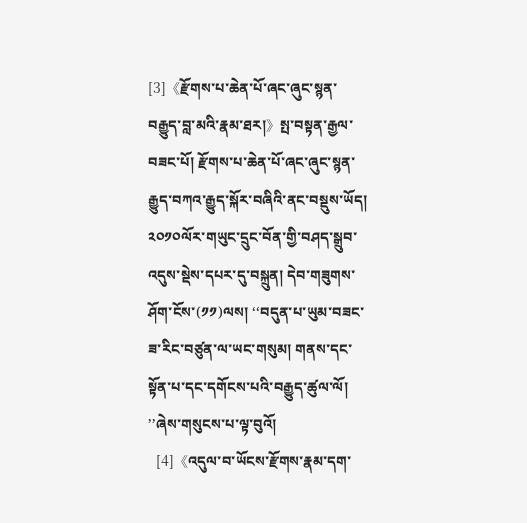[3]《རྫོགས་པ་ཆེན་པོ་ཞང་ཞུང་སྙན་བརྒྱུད་བླ་མའི་རྣམ་ཐར།》སྤ་བསྟན་རྒྱལ་བཟང་པོ། རྫོགས་པ་ཆེན་པོ་ཞང་ཞུང་སྙན་རྒྱུད་བཀའ་རྒྱུད་སྐོར་བཞིའི་ནང་བསྡུས་ཡོད། ༢༠༡༠ལོར་གཡུང་དྲུང་བོན་གྱི་བཤད་སྒྲུབ་འདུས་སྡེས་དཔར་དུ་བསྐྲུན། དེབ་གཟུགས་ཤོག་ངོས་(༡༡)ལས། ‘‘བདུན་པ་ཡུམ་བཟང་ཟ་རིང་བཙུན་ལ་ཡང་གསུམ། གནས་དང་སྟོན་པ་དང་དགོངས་པའི་བརྒྱུད་ཚུལ་ལོ། ’’ཞེས་གསུངས་པ་ལྟ་བུའོ།
  [4]《འདུལ་བ་ཡོངས་རྫོགས་རྣམ་དག་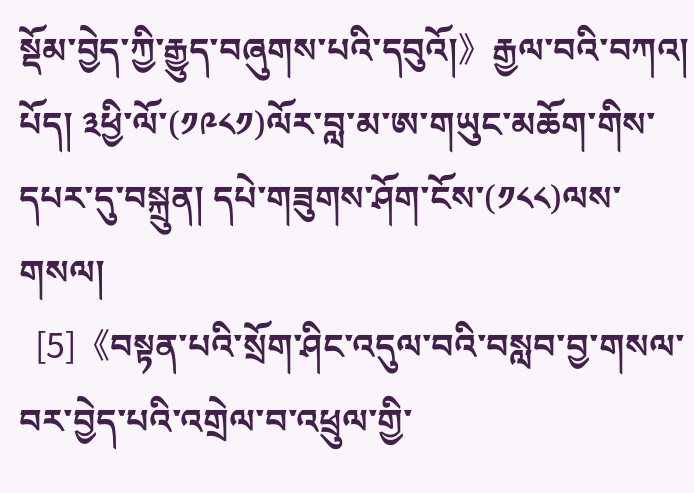སྡོམ་བྱེད་ཀྱི་རྒྱུད་བཞུགས་པའི་དབུའོ།》རྒྱལ་བའི་བཀའ། པོད། ༣ཕྱི་ལོ་(༡༩༨༡)ལོར་བླ་མ་ཨ་གཡུང་མཆོག་གིས་དཔར་དུ་བསྐྲུན། དཔེ་གཟུགས་ཤོག་ངོས་(༡༨༨)ལས་གསལ།
  [5]《བསྟན་པའི་སྲོག་ཤིང་འདུལ་བའི་བསླབ་བྱ་གསལ་བར་བྱེད་པའི་འགྲེལ་བ་འཕྲུལ་གྱི་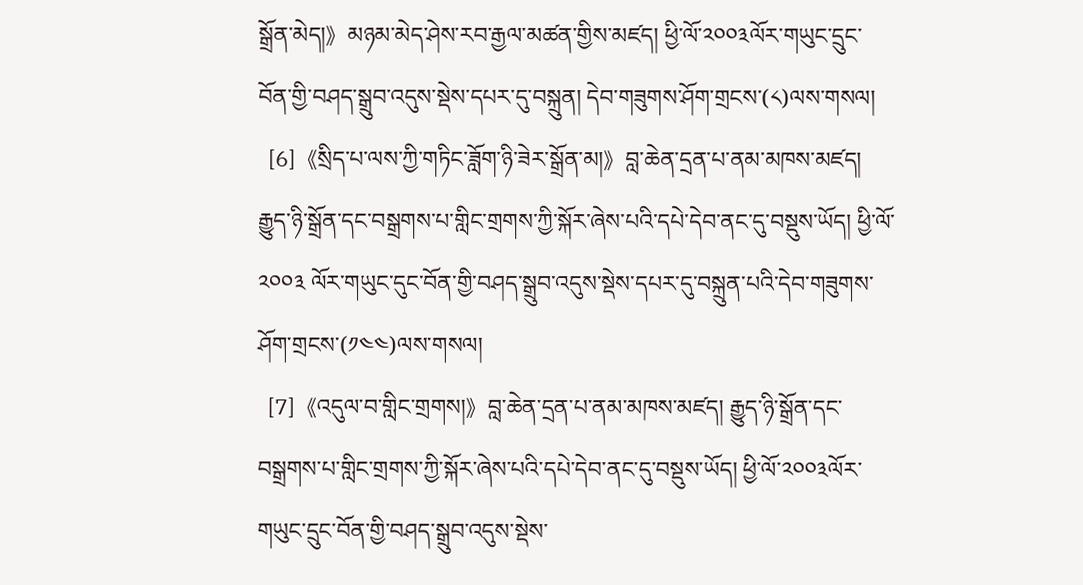སྒྲོན་མེད།》མཉམ་མེད་ཤེས་རབ་རྒྱལ་མཚན་གྱིས་མཛད། ཕྱི་ལོ་༢༠༠༣ལོར་གཡུང་དྲུང་བོན་གྱི་བཤད་སྒྲུབ་འདུས་སྡེས་དཔར་དུ་བསྐྲུན། དེབ་གཟུགས་ཤོག་གྲངས་(༨)ལས་གསལ།
  [6]《སྲིད་པ་ལས་ཀྱི་གཏིང་ཟློག་ཉི་ཟེར་སྒྲོན་མ།》བླ་ཆེན་དྲན་པ་ནམ་མཁས་མཛད། རྒྱུད་ཉི་སྒྲོན་དང་བསྒྲགས་པ་གླིང་གྲགས་ཀྱི་སྐོར་ཞེས་པའི་དཔེ་དེབ་ནང་དུ་བསྡུས་ཡོད། ཕྱི་ལོ་༢༠༠༣ ལོར་གཡུང་དུང་བོན་གྱི་བཤད་སྒྲུབ་འདུས་སྡེས་དཔར་དུ་བསྐྲུན་པའི་དེབ་གཟུགས་ཤོག་གྲངས་(༡༤༤)ལས་གསལ།
  [7]《འདུལ་བ་གླིང་གྲགས།》བླ་ཆེན་དྲན་པ་ནམ་མཁས་མཛད། རྒྱུད་ཉི་སྒྲོན་དང་བསྒྲགས་པ་གླིང་གྲགས་ཀྱི་སྐོར་ཞེས་པའི་དཔེ་དེབ་ནང་དུ་བསྡུས་ཡོད། ཕྱི་ལོ་༢༠༠༣ལོར་གཡུང་དྲུང་བོན་གྱི་བཤད་སྒྲུབ་འདུས་སྡེས་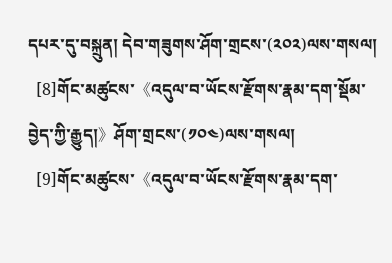དཔར་དུ་བསྐྲུན། དེབ་གཟུགས་ཤོག་གྲངས་(༢༠༢)ལས་གསལ།
  [8]གོང་མཚུངས་《འདུལ་བ་ཡོངས་རྫོགས་རྣམ་དག་སྡོམ་བྱེད་ཀྱི་རྒྱུད།》ཤོག་གྲངས་(༡༠༤)ལས་གསལ།
  [9]གོང་མཚུངས་《འདུལ་བ་ཡོངས་རྫོགས་རྣམ་དག་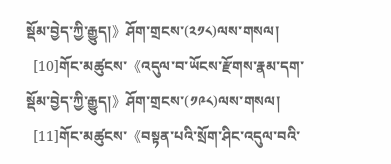སྡོམ་བྱེད་ཀྱི་རྒྱུད།》ཤོག་གྲངས་(༢༡༨)ལས་གསལ།
  [10]གོང་མཚུངས་《འདུལ་བ་ཡོངས་རྫོགས་རྣམ་དག་སྡོམ་བྱེད་ཀྱི་རྒྱུད།》ཤོག་གྲངས་(༡༩༨)ལས་གསལ།
  [11]གོང་མཚུངས་《བསྟན་པའི་སྲོག་ཤིང་འདུལ་བའི་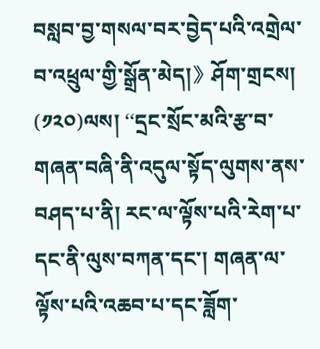བསླབ་བྱ་གསལ་བར་བྱེད་པའི་འགྲེལ་བ་འཕྲུལ་གྱི་སྒྲོན་མེད།》ཤོག་གྲངས། (༡༢༠)ལས། ‘‘དྲང་སྲོང་མའི་རྩ་བ་གཞན་བཞི་ནི་འདུལ་སྟོད་ལུགས་ནས་བཤད་པ་ནི། རང་ལ་ལྟོས་པའི་རེག་པ་དང་ནི་ལུས་བཀན་དང་། གཞན་ལ་ལྟོས་པའི་འཆབ་པ་དང་ཟློག་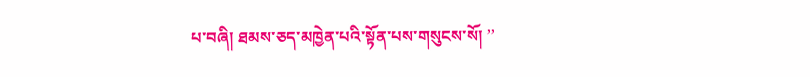པ་བཞི། ཐམས་ཅད་མཁྱེན་པའི་སྟོན་པས་གསུངས་སོ། ’’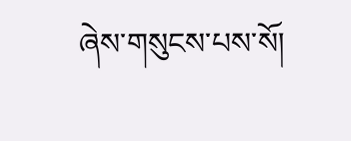ཞེས་གསུངས་པས་སོ།